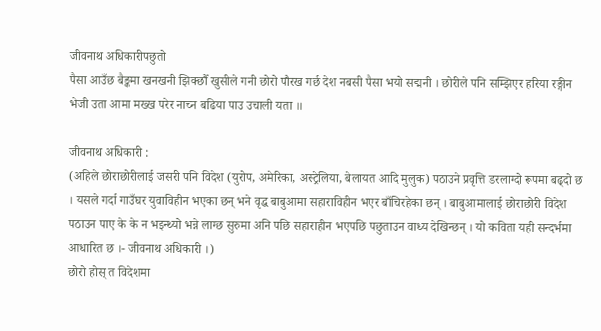जीवनाथ अधिकारीपछुतो
पैसा आउँछ बैङ्कमा खनखनी झिक्छौँ खुसीले गनी छोरो पौरख गर्छ देश नबसी पैसा भयो सद्मनी । छोरीले पनि सम्झिएर हरिया रङ्गीन भेजी उता आमा मख्ख परेर नाच्न बढिया पाउ उचाली यता ॥

जीवनाथ अधिकारी :
(अहिले छोराछोरीलाई जसरी पनि विदेश (युरोप, अमेरिका, अस्ट्रेलिया, बेलायत आदि मुलुक) पठाउने प्रवृत्ति डरलाग्दो रूपमा बढ्दो छ । यसले गर्दा गाउँघर युवाविहीन भएका छन् भने वृद्ध बाबुआमा सहाराविहीन भएर बाँचिरहेका छन् । बाबुआमालाई छोराछोरी विदेश पठाउन पाए के के न भइन्थ्यो भन्ने लाग्छ सुरुमा अनि पछि सहाराहीन भएपछि पछुताउन वाध्य देखिन्छन् । यो कविता यही सन्दर्भमा आधारित छ ।- जीवनाथ अधिकारी ।)
छोरो होस् त विदेशमा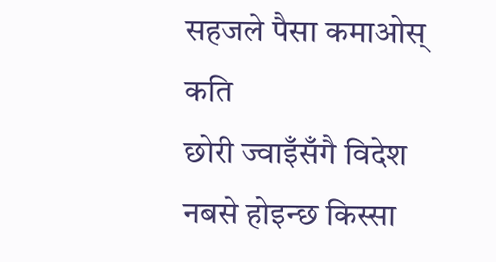सहजले पैसा कमाओस् कति
छोरी ज्वाइँसँगै विदेश नबसे होइन्छ किस्सा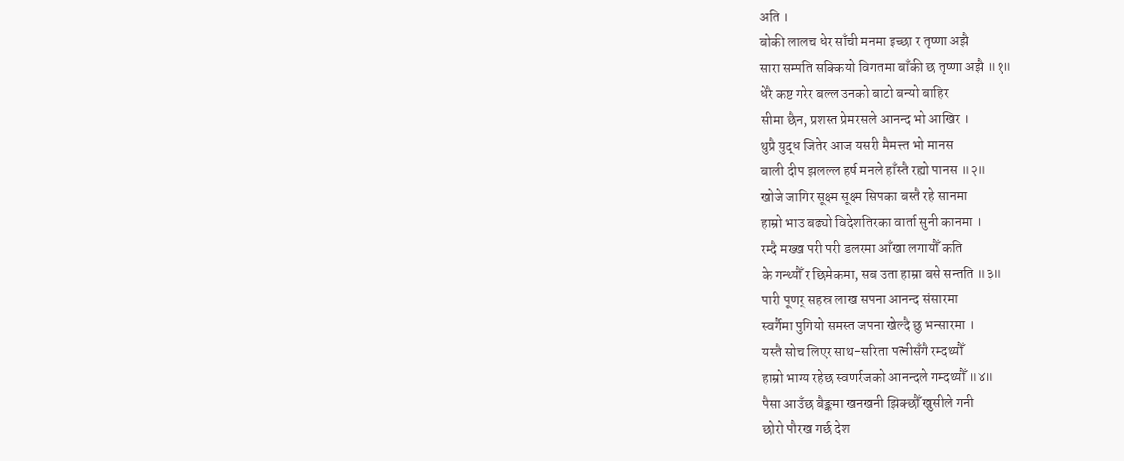अति ।
बोकी लालच धेर साँची मनमा इच्छा र तृष्णा अझै
सारा सम्पति सक्कियो विगतमा बाँकी छ तृष्णा अझै ॥१॥
धेरै कष्ट गरेर बल्ल उनको बाटो बन्यो बाहिर
सीमा छैन, प्रशस्त प्रेमरसले आनन्द भो आखिर ।
थुप्रै युद्ध जितेर आज यसरी मैमत्त्त भो मानस
बाली दीप झलल्ल हर्ष मनले हाँस्तै रह्यो पानस ॥२॥
खोजे जागिर सूक्ष्म सूक्ष्म सिपका बस्तै रहे सानमा
हाम्रो भाउ बढ्यो विदेशतिरका वार्ता सुनी कानमा ।
रम्दै मख्ख परी परी डलरमा आँखा लगायौँ कति
के गन्थ्यौँ र छिमेकमा, सब उता हाम्रा बसे सन्तति ॥३॥
पारी पूणर् सहस्र लाख सपना आनन्द संसारमा
स्वर्गैमा पुगियो समस्त जपना खेल्दै छु भन्सारमा ।
यस्तै सोच लिएर साथ-सरिता पत्नीसँगै रम्दथ्यौँ
हाम्रो भाग्य रहेछ स्वणर्रजको आनन्दले गम्दथ्यौँ ॥४॥
पैसा आउँछ बैङ्कमा खनखनी झिक्छौँ खुसीले गनी
छोरो पौरख गर्छ देश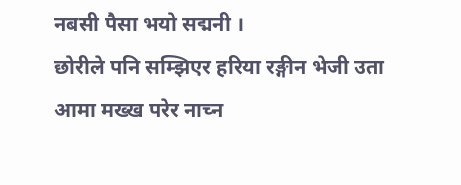नबसी पैसा भयो सद्मनी ।
छोरीले पनि सम्झिएर हरिया रङ्गीन भेजी उता
आमा मख्ख परेर नाच्न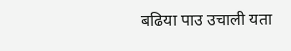बढिया पाउ उचाली यता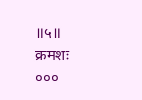॥५॥
क्रमशः
०००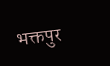भक्तपुर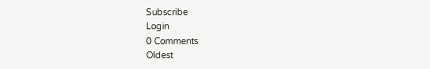Subscribe
Login
0 Comments
Oldest